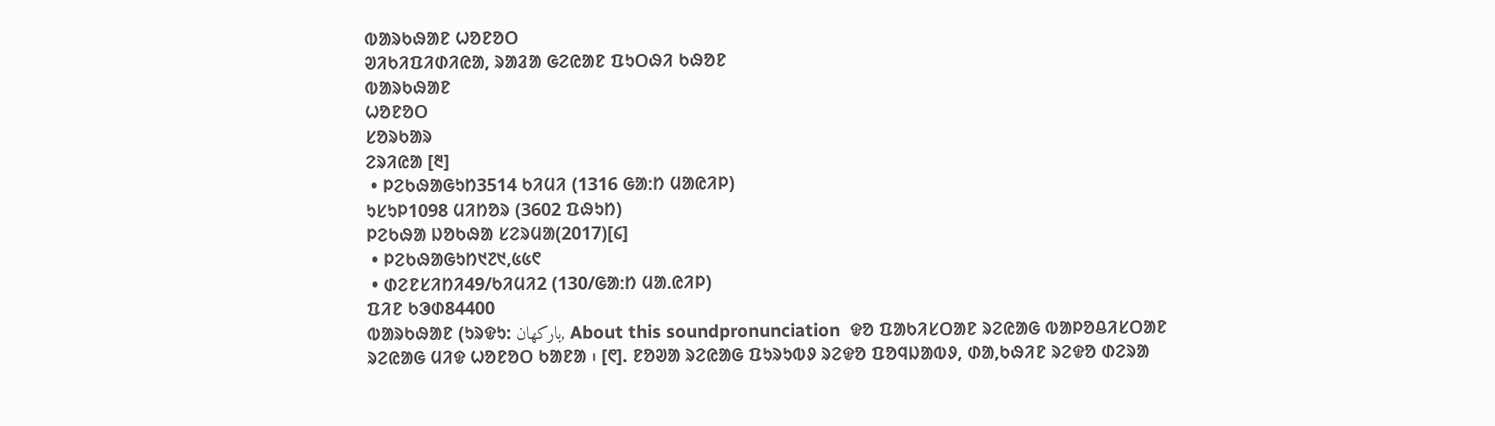ᱵᱟᱨᱠᱷᱟᱱ ᱦᱚᱱᱚᱛ
ᱣᱤᱠᱤᱯᱤᱰᱤᱭᱟ, ᱨᱟᱲᱟ ᱜᱮᱭᱟᱱ ᱯᱩᱛᱷᱤ ᱠᱷᱚᱱ
ᱵᱟᱨᱠᱷᱟᱱ
ᱦᱚᱱᱚᱛ
ᱥᱚᱨᱠᱟᱨ
ᱮᱨᱤᱭᱟ [᱓]
 • ᱞᱮᱠᱷᱟᱜᱩᱴ3514 ᱠᱤᱢᱤ (1316 ᱜᱟᱺᱴ ᱢᱟᱭᱤᱞ)
ᱩᱥᱩᱞ1098 ᱢᱤᱴᱚᱨ (3602 ᱯᱷᱩᱴ)
ᱞᱮᱠᱷᱟ ᱡᱚᱠᱷᱟ ᱥᱮᱨᱢᱟ(2017)[᱔]
 • ᱞᱮᱠᱷᱟᱜᱩᱴ᱑᱗᱑,᱕᱕᱖
 • ᱰᱮᱱᱥᱤᱴᱤ49/ᱠᱤᱢᱤ2 (130/ᱜᱟᱺᱴ ᱢᱟᱹᱭᱤᱞ)
ᱯᱤᱱ ᱠᱳᱰ84400
ᱵᱟᱨᱠᱷᱟᱱ (ᱩᱨᱫᱩ: بارکھان, About this soundpronunciation  ᱫᱚ ᱯᱟᱠᱤᱥᱛᱟᱱ ᱨᱮᱭᱟᱜ ᱵᱟᱞᱚᱪᱤᱥᱛᱟᱱ ᱨᱮᱭᱟᱜ ᱢᱤᱫ ᱦᱚᱱᱚᱛ ᱠᱟᱱᱟ ᱾ [᱖]. ᱱᱚᱣᱟ ᱨᱮᱭᱟᱜ ᱯᱩᱨᱩᱵᱽ ᱨᱮᱫᱚ ᱯᱚᱧᱡᱟᱵᱽ, ᱰᱟ,ᱠᱷᱤᱱ ᱨᱮᱫᱚ ᱰᱮᱨᱟ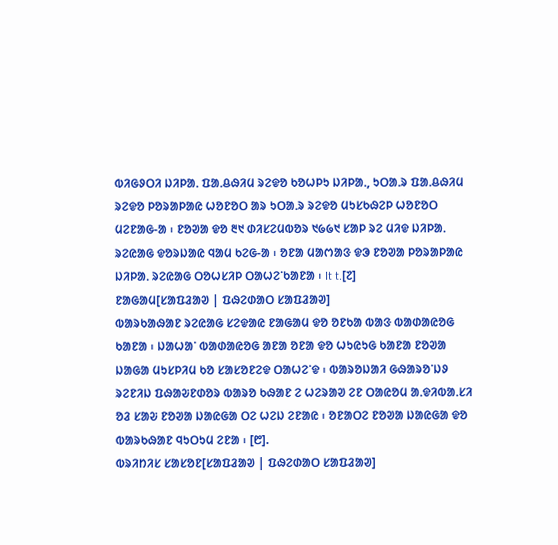ᱵᱤᱜᱽᱛᱤ ᱡᱤᱞᱟᱹ ᱯᱟᱹᱪᱷᱤᱢ ᱨᱮᱫᱚ ᱠᱚᱦᱞᱩ ᱡᱤᱞᱟᱹ, ᱩᱛᱟᱹᱨ ᱯᱟᱹᱪᱷᱤᱢ ᱨᱮᱫᱚ ᱞᱚᱨᱟᱞᱟᱭ ᱦᱚᱱᱚᱛ ᱟᱨ ᱩᱛᱟᱹᱨ ᱨᱮᱫᱚ ᱢᱩᱥᱠᱷᱮᱞ ᱦᱚᱱᱚᱛ ᱢᱮᱱᱟᱜ-ᱟ ᱾ ᱱᱚᱣᱟ ᱫᱚ ᱓᱑ ᱰᱤᱥᱮᱢᱵᱚᱨ ᱑᱙᱙᱑ ᱥᱟᱞ ᱨᱮ ᱢᱤᱫ ᱡᱤᱞᱟᱹ ᱨᱮᱭᱟᱜ ᱫᱚᱨᱡᱟᱭ ᱧᱟᱢ ᱠᱮᱜ-ᱟ ᱾ ᱚᱱᱟ ᱢᱟᱬᱟᱝ ᱫᱳ ᱱᱚᱣᱟ ᱞᱚᱨᱟᱞᱟᱭ ᱡᱤᱞᱟᱹ ᱨᱮᱭᱟᱜ ᱛᱚᱦᱥᱤᱞ ᱛᱟᱦᱮᱸᱠᱟᱱᱟ ᱾ It t.[᱗]
ᱱᱟᱜᱟᱢ[ᱥᱟᱯᱲᱟᱣ | ᱯᱷᱮᱰᱟᱛ ᱥᱟᱯᱲᱟᱣ]
ᱵᱟᱨᱠᱟᱷᱟᱱ ᱨᱮᱭᱟᱜ ᱥᱮᱫᱟᱭ ᱱᱟᱜᱟᱢ ᱫᱚ ᱚᱱᱠᱟ ᱵᱟᱝ ᱵᱟᱰᱟᱭᱚᱜ ᱠᱟᱱᱟ ᱾ ᱡᱟᱦᱟᱸ ᱵᱟᱰᱟᱭᱚᱜ ᱟᱱᱟ ᱚᱱᱟ ᱫᱚ ᱦᱩᱭᱩᱜ ᱠᱟᱱᱟ ᱱᱚᱣᱟ ᱡᱟᱜᱟ ᱢᱩᱥᱞᱤᱢ ᱠᱚ ᱥᱟᱥᱚᱱᱮᱫ ᱛᱟᱦᱮᱸᱫ ᱾ ᱵᱟᱨᱚᱡᱟᱤ ᱜᱷᱟᱨᱚᱸᱡᱽ ᱨᱮᱱᱤᱡ ᱯᱷᱟᱶᱱᱰᱚᱨ ᱵᱟᱨᱚ ᱠᱷᱟᱱ ᱮ ᱦᱮᱨᱟᱣ ᱮᱱ ᱛᱟᱭᱚᱢ ᱟᱹᱫᱤᱵᱟᱹᱥᱤ ᱚᱲ ᱥᱟᱶ ᱱᱚᱣᱟ ᱡᱟᱭᱜᱟ ᱛᱮ ᱦᱮᱡ ᱮᱱᱟᱭ ᱾ ᱚᱱᱟᱛᱮ ᱱᱚᱣᱟ ᱡᱟᱭᱜᱟ ᱫᱚ ᱵᱟᱨᱠᱷᱟᱱ ᱧᱩᱛᱩᱢ ᱮᱱᱟ ᱾ [᱘].
ᱵᱨᱤᱴᱤᱥ ᱥᱟᱥᱚᱱ[ᱥᱟᱯᱲᱟᱣ | ᱯᱷᱮᱰᱟᱛ ᱥᱟᱯᱲᱟᱣ]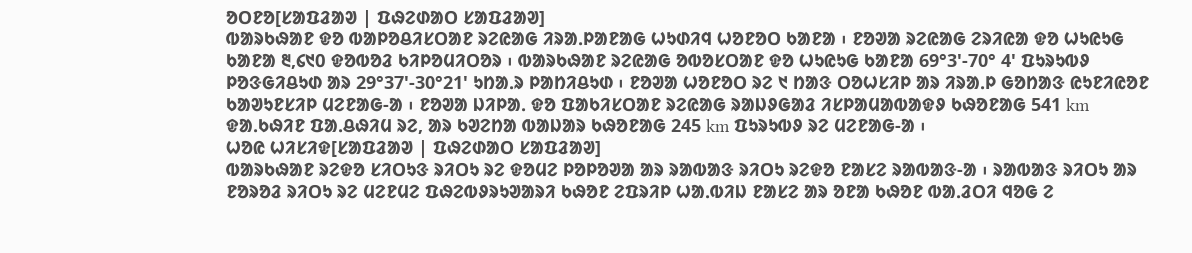ᱚᱛᱱᱚ[ᱥᱟᱯᱲᱟᱣ | ᱯᱷᱮᱰᱟᱛ ᱥᱟᱯᱲᱟᱣ]
ᱵᱟᱨᱠᱷᱟᱱ ᱫᱚ ᱵᱟᱞᱚᱪᱤᱥᱛᱟᱱ ᱨᱮᱭᱟᱜ ᱤᱨᱟᱹᱞᱟᱱᱟᱜ ᱦᱩᱰᱤᱧ ᱦᱚᱱᱚᱛ ᱠᱟᱱᱟ ᱾ ᱱᱚᱣᱟ ᱨᱮᱭᱟᱜ ᱮᱨᱤᱭᱟ ᱫᱚ ᱦᱩᱭᱩᱜ ᱠᱟᱱᱟ ᱓,᱔᱑᱐ ᱫᱚᱵᱚᱲ ᱠᱤᱞᱚᱢᱤᱛᱚᱨ ᱾ ᱵᱟᱨᱠᱷᱟᱱ ᱨᱮᱭᱟᱜ ᱚᱵᱚᱥᱛᱟᱱ ᱫᱚ ᱦᱩᱭᱩᱜ ᱠᱟᱱᱟ 69°3'-70° 4' ᱯᱩᱨᱩᱵᱽ ᱞᱚᱝᱜᱤᱪᱩᱰ ᱟᱨ 29°37'-30°21' ᱩᱴᱟᱹᱨ ᱞᱟᱴᱤᱪᱩᱰ ᱾ ᱱᱚᱣᱟ ᱦᱚᱱᱚᱛ ᱨᱮ ᱑ ᱴᱟᱝ ᱛᱚᱦᱥᱤᱞ ᱟᱨ ᱤᱨᱟᱹᱞ ᱜᱚᱴᱟᱝ ᱭᱩᱱᱤᱭᱚᱱ ᱠᱟᱣᱩᱱᱥᱤᱞ ᱢᱮᱱᱟᱜ-ᱟ ᱾ ᱱᱚᱣᱟ ᱡᱤᱞᱟᱹ ᱫᱚ ᱯᱟᱠᱤᱥᱛᱟᱱ ᱨᱮᱭᱟᱜ ᱨᱟᱡᱽᱜᱟᱲ ᱤᱥᱞᱟᱢᱟᱵᱟᱫᱽ ᱠᱷᱚᱱᱟᱜ 541 km ᱫᱟᱹᱠᱷᱤᱱ ᱯᱟᱹᱪᱷᱤᱢ ᱨᱮ, ᱟᱨ ᱠᱣᱮᱴᱟ ᱵᱟᱡᱟᱨ ᱠᱷᱚᱱᱟᱜ 245 km ᱯᱩᱨᱩᱵᱽ ᱨᱮ ᱢᱮᱱᱟᱜ-ᱟ ᱾
ᱦᱚᱭ ᱦᱤᱥᱤᱫ[ᱥᱟᱯᱲᱟᱣ | ᱯᱷᱮᱰᱟᱛ ᱥᱟᱯᱲᱟᱣ]
ᱵᱟᱨᱠᱷᱟᱱ ᱨᱮᱫᱚ ᱥᱤᱛᱩᱝ ᱨᱤᱛᱩ ᱨᱮ ᱫᱚᱢᱮ ᱞᱚᱞᱚᱣᱟ ᱟᱨ ᱨᱟᱵᱟᱝ ᱨᱤᱛᱩ ᱨᱮᱫᱚ ᱱᱟᱥᱮ ᱨᱟᱵᱟᱝ-ᱟ ᱾ ᱨᱟᱵᱟᱝ ᱨᱤᱛᱩ ᱟᱨ ᱱᱚᱨᱚᱲ ᱨᱤᱛᱩ ᱨᱮ ᱢᱮᱱᱢᱮ ᱯᱷᱮᱵᱽᱨᱩᱣᱟᱨᱤ ᱠᱷᱚᱱ ᱮᱯᱨᱤᱞ ᱦᱟᱹᱵᱤᱡ ᱱᱟᱥᱮ ᱟᱨ ᱚᱱᱟ ᱠᱷᱚᱱ ᱵᱟᱹᱲᱛᱤ ᱧᱚᱜ ᱮ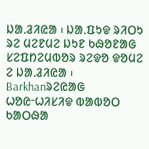ᱡᱟᱹᱲᱤᱭᱟ ᱾ ᱡᱟᱹᱯᱩᱫ ᱨᱤᱛᱩ ᱨᱮ ᱢᱮᱱᱢᱮ ᱡᱩᱱ ᱠᱷᱚᱱᱟᱜ ᱥᱮᱯᱴᱮᱢᱵᱚᱨ ᱨᱮᱫᱚ ᱫᱚᱢᱮ ᱮ ᱡᱟᱹᱲᱤᱭᱟ ᱾
Barkhanᱨᱮᱭᱟᱜ ᱦᱚᱭᱼᱦᱤᱥᱤᱫ ᱵᱟᱵᱚᱛ ᱠᱟᱛᱷᱟ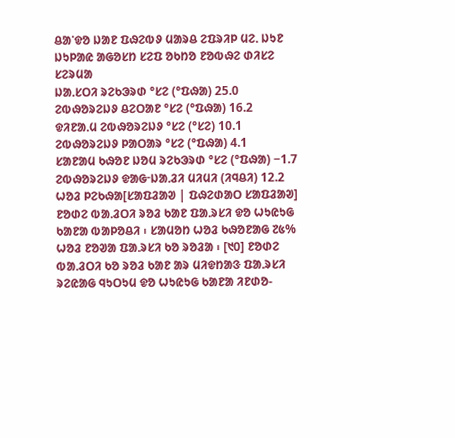ᱪᱟᱸᱫᱚ ᱡᱟᱱ ᱯᱷᱮᱵᱽ ᱢᱟᱨᱪ ᱮᱯᱨᱤᱞ ᱢᱮᱹ ᱡᱩᱱ ᱡᱩᱞᱟᱭ ᱟᱜᱚᱥᱴ ᱥᱮᱯ ᱚᱠᱴᱚ ᱱᱚᱵᱷᱮ ᱰᱤᱥᱮ ᱥᱮᱨᱢᱟ
ᱡᱟᱹᱥᱛᱤ ᱨᱮᱠᱳᱨᱰ °ᱥᱮ (°ᱯᱷᱟ) 25.0
ᱮᱵᱷᱚᱨᱮᱡᱽ ᱪᱮᱛᱟᱱ °ᱥᱮ (°ᱯᱷᱟ) 16.2
ᱫᱤᱱᱟᱹᱢ ᱮᱵᱷᱚᱨᱮᱡᱽ °ᱥᱮ (°ᱥᱮ) 10.1
ᱮᱵᱷᱚᱨᱮᱡᱽ ᱞᱟᱛᱟᱨ °ᱥᱮ (°ᱯᱷᱟ) 4.1
ᱥᱟᱱᱟᱢ ᱠᱷᱚᱱ ᱡᱚᱢ ᱨᱮᱠᱳᱨᱰ °ᱥᱮ (°ᱯᱷᱟ) −1.7
ᱮᱵᱷᱚᱨᱮᱡᱽ ᱫᱟᱜᱼᱡᱟᱹᱲᱤ ᱢᱤᱢᱤ (ᱤᱧᱪᱤ) 12.2
ᱦᱚᱲ ᱞᱮᱠᱷᱟ[ᱥᱟᱯᱲᱟᱣ | ᱯᱷᱮᱰᱟᱛ ᱥᱟᱯᱲᱟᱣ]
ᱱᱚᱰᱮ ᱵᱟᱹᱲᱛᱤ ᱨᱚᱲ ᱠᱟᱱ ᱯᱟᱹᱨᱥᱤ ᱫᱚ ᱦᱩᱭᱩᱜ ᱠᱟᱱᱟ ᱵᱟᱞᱚᱪᱤ ᱾ ᱥᱟᱢᱚᱴ ᱦᱚᱲ ᱠᱷᱚᱱᱟᱜ ᱗᱕% ᱦᱚᱲ ᱱᱚᱣᱟ ᱯᱟᱹᱨᱥᱤ ᱠᱚ ᱨᱚᱲᱟ ᱾ [᱑᱐] ᱱᱚᱰᱮ ᱵᱟᱹᱲᱛᱤ ᱠᱚ ᱨᱚᱲ ᱠᱟᱱ ᱟᱨ ᱢᱤᱫᱴᱟᱝ ᱯᱟᱹᱨᱥᱤ ᱨᱮᱭᱟᱜ ᱧᱩᱛᱩᱢ ᱫᱚ ᱦᱩᱭᱩᱜ ᱠᱟᱱᱟ ᱤᱱᱰᱚ-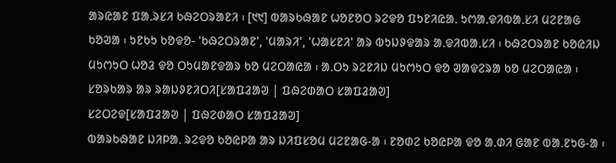ᱟᱨᱭᱟᱱ ᱯᱟᱹᱨᱥᱤ ᱠᱷᱮᱛᱨᱟᱱᱤ ᱾ [᱑᱑] ᱵᱟᱨᱠᱷᱟᱱ ᱦᱚᱱᱚᱛ ᱨᱮᱫᱚ ᱯᱩᱱᱤᱭᱟᱹ ᱩᱬᱟᱹᱫᱤᱵᱟᱹᱥᱤ ᱢᱮᱱᱟᱜ ᱠᱚᱣᱟ ᱾ ᱩᱱᱠᱩ ᱠᱚᱫᱚ- 'ᱠᱷᱮᱛᱨᱟᱱ', 'ᱢᱟᱨᱤ', 'ᱦᱟᱥᱱᱤ' ᱟᱨ ᱵᱩᱡᱽᱫᱟᱨ ᱟᱹᱫᱤᱵᱟᱹᱥᱤ ᱾ ᱠᱷᱮᱛᱨᱟᱱ ᱠᱚᱭᱤᱡ ᱢᱩᱬᱩᱛ ᱦᱚᱲ ᱫᱚ ᱛᱩᱢᱟᱱᱫᱟᱨ ᱠᱚ ᱢᱮᱛᱟᱭᱟ ᱾ ᱟᱹᱛᱩ ᱨᱮᱱᱤᱡ ᱢᱩᱬᱩᱛ ᱫᱚ ᱣᱟᱫᱮᱨᱟ ᱠᱚ ᱢᱮᱛᱟᱭᱟ ᱾
ᱥᱚᱨᱠᱟᱨ ᱟᱨ ᱨᱟᱡᱽᱱᱤᱛᱤ[ᱥᱟᱯᱲᱟᱣ | ᱯᱷᱮᱰᱟᱛ ᱥᱟᱯᱲᱟᱣ]
ᱥᱮᱛᱮᱫ[ᱥᱟᱯᱲᱟᱣ | ᱯᱷᱮᱰᱟᱛ ᱥᱟᱯᱲᱟᱣ]
ᱵᱟᱨᱠᱷᱟᱱ ᱡᱤᱞᱟᱹ ᱨᱮᱫᱚ ᱠᱚᱭᱞᱟ ᱟᱨ ᱡᱤᱯᱥᱚᱢ ᱢᱮᱱᱟᱜ-ᱟ ᱾ ᱱᱚᱰᱮ ᱠᱚᱭᱞᱟ ᱫᱚ ᱟᱹᱰᱤ ᱜᱟᱱ ᱵᱟᱹᱱᱩᱜ-ᱟ ᱾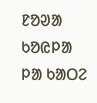ᱱᱚᱣᱟ ᱠᱚᱭᱞᱟ ᱞᱟ ᱠᱟᱛᱮ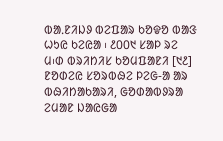ᱵᱟᱹᱱᱤᱡᱽ ᱵᱮᱯᱟᱨ ᱠᱚᱫᱚ ᱵᱟᱝ ᱦᱩᱭ ᱠᱮᱭᱟ ᱾ ᱒᱐᱐᱑ ᱥᱟᱞ ᱨᱮ ᱢ᱾ᱰ ᱵᱨᱤᱴᱤᱥ ᱠᱚᱢᱯᱟᱱᱤ [᱑᱒] ᱱᱚᱰᱮᱭ ᱥᱚᱨᱵᱷᱮ ᱞᱮᱜ-ᱟ ᱟᱨ ᱵᱷᱤᱴᱟᱠᱟᱨᱤ, ᱜᱚᱰᱟᱵᱽᱨᱟ ᱮᱢᱟᱱ ᱡᱟᱭᱜᱟ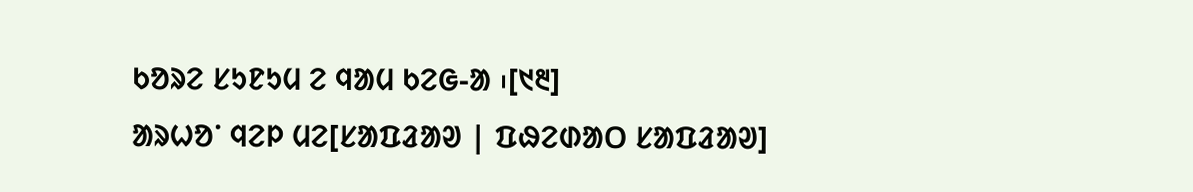ᱠᱚᱨᱮ ᱥᱩᱱᱩᱢ ᱮ ᱧᱟᱢ ᱠᱮᱜ-ᱟ ᱾[᱑᱓]
ᱟᱨᱦᱚᱸ ᱧᱮᱞ ᱢᱮ[ᱥᱟᱯᱲᱟᱣ | ᱯᱷᱮᱰᱟᱛ ᱥᱟᱯᱲᱟᱣ]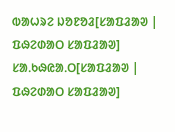ᱵᱟᱦᱨᱮ ᱡᱚᱱᱚᱲ[ᱥᱟᱯᱲᱟᱣ | ᱯᱷᱮᱰᱟᱛ ᱥᱟᱯᱲᱟᱣ]
ᱥᱟᱹᱠᱷᱭᱟᱹᱛ[ᱥᱟᱯᱲᱟᱣ | ᱯᱷᱮᱰᱟᱛ ᱥᱟᱯᱲᱟᱣ]